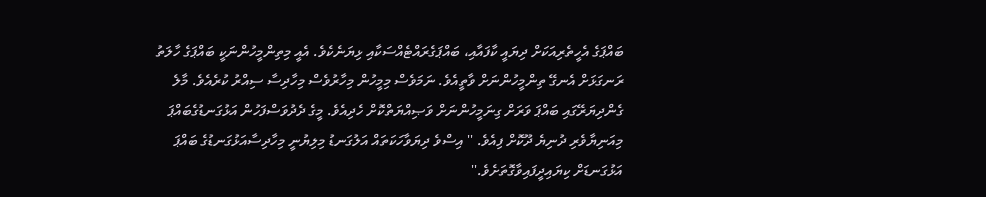ބައްޕަގެ އެހީތެރިއަކަށް ދިޔައީ ކާފައާއި، ބައްޕަގެރައްޓެއްސަކާއި ޅިޔަނެކެވެ. އެއީ މިތިންމީހުންނަކީ ބައްޕަގެ ހާލަތު ރަނގަޅަށް އެނގޭ ތިންމީހުންނަށް ވާތީއެވެ. ނަމަވެސް މިމީހުން މިހާރުވެސް މިހާދިސާ ސިއްރު ކުރެއެވެ. މާލެ ގެންދިޔަރޭގައި ބައްޕަ ވަރަށް ގިނަމީހުންނަށް ވަޞިއްޔަތްކޮށް ހެދިއެވެ. މީގެ ދެދުވަސްފަހުން އަޅުގަނޑުގެބައްޕަ މިއަނިޔާވެރި ދުނިޔެ ދޫކޮށް ފިއެވެ. '' އިސްވެ ދިޔަވާހަކަތައް އަލުގަނޑު މިލިޔުނީ މިހާދިސާއަޅުގަނޑުގެ ބައްޕަ އަޅުގަނޑަށް ކިޔައިދީފައިވާގޮތަށެވެ.''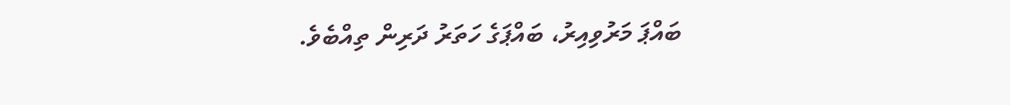ބައްޕަ މަރުވިއިރު، ބައްޕަގެ ހަތަރު ދަރިން ތިއްބެވެ.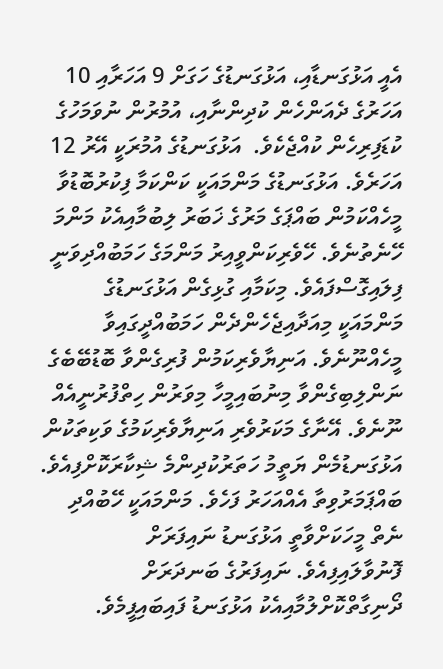އެއީ އަޅުގަނޑާއި، އަޅުގަނޑުގެ ހަގަށް 9 އަހަރާއި 10 އަހަރުގެ ދެއަންހެން ކުދިންނާއި، އުމުރުން ނުވަމަހުގެ ކުޑަފިރިހެން ކުއްޖެކެވެ.  އަޅުގަނޑުގެ އުމުރަކީ އޭރު 12 އަހަރެވެ. އަޅުގަނޑުގެ މަންމައަކީ ކަންކަމާ ފިކުރުބޮޑުވާ މީހެއްކަމުން ބައްޕަގެ މަރުގެ ޚަބަރު ލިބުމާއިއެކު މަންމަ ހޭނެތުނެވެ. ހޭވެރިކަންވީއިރު މަންމަގެ ހަމަބުއްދިވަނީ ފިލައިގޮސްފައެވެ. މިކަމާއި ގުޅިގެން އަޅުގަނޑުގެ މަންމައަކީ މިއަދާއިޖެހެންދެން ހަމަބުއްދީގައިވާ މީހެއްނޫނެވެ. އަނިޔާވެރިކަމުން ފުރިގެންވާ ބޮޑުބޭބެގެ ނަންލިބިގެންވާ މިނުބައިމީހާ މިވަރުން ހިތްފުރުނީއެއް ނޫނެވެ. އޭނާގެ މަކަރުވެރި އަނިޔާވެރިކަމުގެ ވަކިތަކުން އަޅުގަނޑުމެން ޔަތީމު ހަތަރުކުދިންމެ ޝިކާރަކޮށްފިއެވެ.
ބައްޕަމަރުވިތާ އެއްއަހަރު ފަހެވެ. މަންމައަކީ ހޭބުއްދި ނެތް މީހަކަށްވާތީ އަޅުގަނޑު ނައިފަރަށް ފޮނުވާލައިފިއެވެ. ނައިފަރުގެ ބަނދަރަށް ދޯނިގާތްކޮށްލުމާއިއެކު އަޅުގަނޑު ފައިބައިފީމެވެ.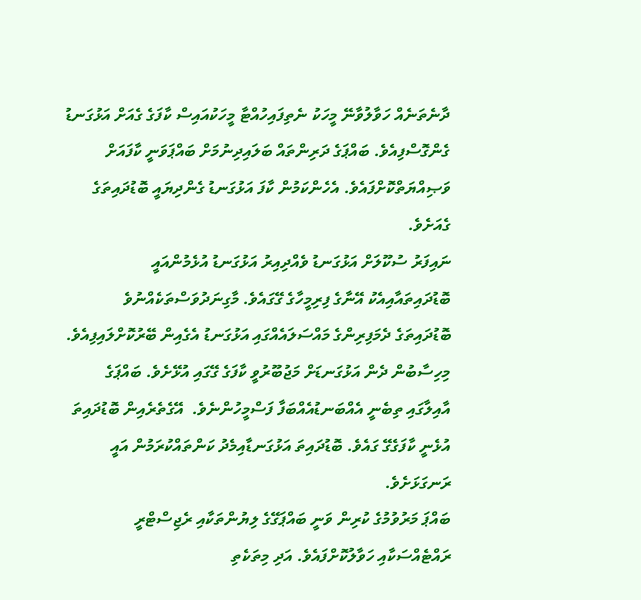ދާނެތަނެއް ހަވާލުވާނޭ މީހަކު ނެތިފައިހުއްޓާ މީހަކުއައިސް ކާފަގެ ގެއަށް އަޅުގަނޑު ގެންގޮސްފިއެވެ. ބައްޕަގެ ދަރިންތައް ބަލައިދިނުމަށް ބައްޕަވަނީ ކާފައަށް ވަޞިއްޔަތްކޮށްފައެވެ. އެހެންކަމުން ކާފަ އަޅުގަނޑު ގެންދިޔައީ ބޮޑުދައިތަގެ ގެއަށެވެ.
ނައިފަރު ސުކޫލަށް އަޅުގަނޑު ވެއްދިއިރު އަޅުގަނޑު އުޅެމުންއައީ ބޮޑުދައިތައާއިއެކު އޭނާގެ ފިރިމީހާގެ ގޭގައެވެ. މާގިނަދުވަސްތަކެއްނުވެ ބޮޑުދައިތަގެ ދެމަފިރިންގެ މައްސަލައެއްގައި އަޅުގަނޑު އެގެއިން ބޭރުކޮށްލައިފިއެވެ. މިހިސާބުން ދެން އަޅުގަނޑަށް މަޖުބޫރުވީ ކާފަގެ ގޭގައި އުޅޭށެވެ. ބައްޕަގެ އާއިލާގައި ތިބެނީ އެއްބަނޑުއެއްބަފާ ފަސްމީހުންނެވެ.  އޭގެތެރެއިން ބޮޑުދައިތަ އުޅެނީ ކާފަގެގޭ ގައެވެ. ބޮޑުދައިތަ އަޅުގަނޑާއިމެދު ކަންތައްކުރަމުން އައީ ރަނގަޅަށެވެ.
ބައްޕަ މަރުވުމުގެ ކުރިން ވަނީ ބައްޕަގޭގެ ލިޔުންތަކާއި ރެޖިސްޓްރީ ރައްޓެއްސަކާއި ހަވާލުކޮށްފައެވެ. އަދި މިތަކެތި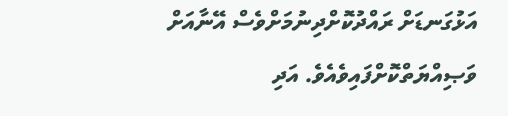އަޅުގަނޑަށް ރައްދުކޮށްދިނުމަށްވެސް އޭނާއަށް ވަޞިއްޔަތްކޮށްފައިވެއެވެ. އަދި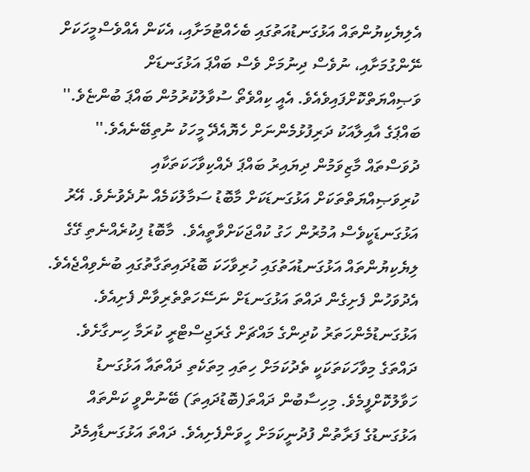އެލިޔެކިޔުންތައް އަޅުގަނޑުއަތުގައި ބެހެއްޓުމަށާއި، އެކަން އެއްވެސްމީހަކަށް ނޭންގުމަށާއި، ނުވެސް ދިނުމަށް ވެސް ބައްޕަ އަޅުގަނޑަށް ވަޞިއްޔަތްކޮށްފައިވެއެވެ. އެއީ ކިއްވެތޯ ސުވާލުކުރުމުން ބައްޕަ ބުންޏެވެ.'' ބައްޕަގެ އާއިލާއަކު ދަރިފުޅުމެންނަށް ހެޔޮއެދޭ މީހަކު ނުތިބޭނެއެވެ.''
ދުވަސްތައް މާޒިވަމުން ދިޔައިރު ބައްޕަ ދެއްކިވާހަކަތަކާއި ކުރިވަޞިއްޔަތްތަކަށް އަޅުގަނޑަކަށް މާބޮޑު ސަމާލުކަމެއް ނުދެވުނެވެ. އޭރު އަޅުގަނޑަކީވެސް އުމުރުން ހަގު ކުއްޖަކަށްވާތީއެވެ.  މާބޮޑު ފިކުރެއްނެތި ގޭގެ ލިޔެކިޔުންތައް އަޅުގަނޑުއަތުގައި ހުރިވާހަކަ ބޮޑުދައިތަގާތުގައި ބުނެވިއްޖެއެވެ. އެދުވަހުން ފެށިގެން ދައްތަ އަޅުގަނޑަށް ނަސޭހަތްތެރިވާން ފެށިއެވެ. އަޅުގަނޑުމެންހަތަރު ކުދިންގެ މައްޗަށް ގެރަޖިސްޓްރީ ކުރަމާ ހިނގާށެވެ. ދައްތަގެ މިވާހަކަތަކަކީ ތެދުކަމަށް ހިތައި މިތަކެތި ދައްތައާ އަޅުގަނޑު ހަވާލުކޮށްފީމެވެ. މިހިސާބުން ދައްތަ(ބޮޑުދައިތަ) ބޭނުންވީ ކަންތައް އަޅުގަނޑުގެ ފަރާތުން ފުދުނީކަމަށް ހީވަންފެށިއެވެ. ދައްތަ އަޅުގަނޑާއިމެދު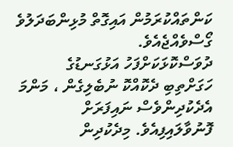ކަންތައްކުރަމުން އައިގޮތް މުޅިންބަދަލުވެ ގޯސްވެއްޖެއެވެ.
ދުވަސްކޮޅަކަށްފަހު އަޅުގަނޑުގެ ހަގަށްތިބި ދެކޮއްކޮ ނުބެލިގެން ، މަންމަ އެދެކުދިންވެސް ނައިފަރަށް ފޮނުވާލައިފިއެވެ. މިދެކުދިން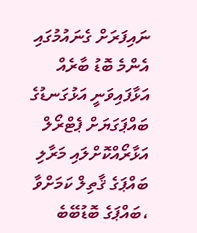ނައިފަރަށް ގެނައުމުގައި އެންމެ ބޮޑު ބާރެއް އަޅާފައިވަނީ އަޅުގަނޑުގެ ބައްޕަގަޔަށް ޕެޓްރޯލް އަޅާރޯއްކޮށްލައި މަރާލި ބައްޕަގެ ޤާތިލް ކަމަށްވާ ،ބައްޕަގެ ބޮޑުބޭބެ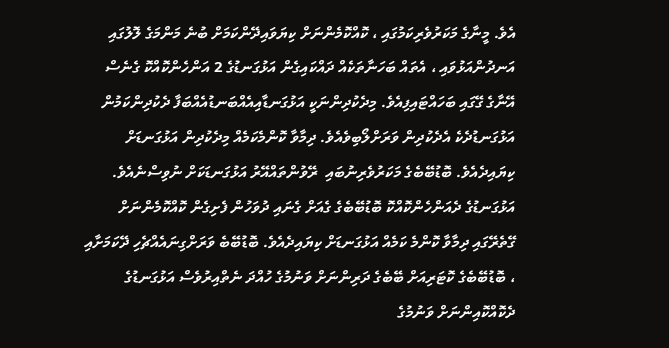އެވެ. މީނާގެ މަކަރުވެރިކަމުގައި ، ކޮއްކޮމެންނަށް ކިޔަވައިދޭންކަމަށް ބުނެ މަންމަގެ ލޮލުގައި އަނދުންއަޅުވައި ، އެތައް ބަހަނާތަކެއް ދައްކައިގެން އަޅުގަނޑުގެ 2 އަންހެންކޮއްކޮ ގެނެސް އޭނާގެ ގޭގައި ބަހައްޓައިފިއެވެ. މިދެކުދިންނަކީ އަޅުގަނޑާއިއެއްބަނޑުއެއްބަފާ ދެކުދިންކަމުން އަޅުގަނޑުދެކެ އެދެކުދިން ވަރަށްލޯބިވެއެވެ. ދިމާވާ ކޮންމެކަމެއް މިދެކުދިން އަޅުގަނޑަށް ކިޔައިދެއެވެ. ބޮޑުބޭބެގެ މަކަރުވެރިނުބައި  ރޭވުންތައްއޭރު އަޅުގަނޑަކަށް ނުވިސްނެއެވެ.
އަޅުގަނޑުގެ ދެއަންހެންކޮއްކޮ ބޮޑުބޭބެގެ ގެއަށް ގެނައި ދުވަހުން ފެށިގެން ކޮއްކޮމެންނަށް ގޭތެރޭގައި ދިމާވާ ކޮންމެ ކަމެއް އަޅުގަނޑަށް ކިޔައިދެއެވެ. ބޮޑުބޭބެ ވަރަށްގިނައެއްޗެހި ދޭކަމަށާއި ، ބޮޑުބޭބެގެ ކޮޓަރިއަށް ބޭބެގެ ދަރިންނަށް ވަނުމުގެ ހުއްދަ ނެތްއިރުވެސް އަޅުގަނޑުގެ ދެކޮއްކޮއިންނަށް ވަނުމުގެ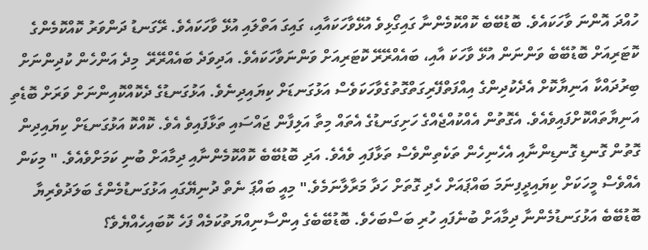ހުއްދަ އޮންނަ ވާހަކައެވެ. ބޮޑުބޭބެ ކޮއްކޮމެންނާ ގައިގޯޅިވެ އުޅޭވާހަކައާއި، ގައިގަ އަތްލައި އުޅޭ ވާހަކައެވެ. ރޭގަނޑު ދަންވަރު ކޮއްކޮމެންގެ ކޮޓަރިއަށް ބޮޑުބޭބެ ވަންނަން އުޅޭ ވާހަކަ އާއި، ބައެއްރޭރޭ ކޮޓަރިއަށް ވަންނަވާހަކައެވެ. އަދިވަދެ ބައެއްރޭރޭ  މިދެ އަންހެން ކުދިންނަށް ބިރުދައްކާ އަނިޔާކޮށް އެދެކުދިންގެ އިއްފަތްފޭރިގަތްގޮތުގެވާހަކަވެސް އަޅުގަނޑަށް ކިޔައިދިނެވެ. އަޅުގަނޑުގެ ދެކޮއްކޮއިންނަށް ވަރަށް ބޮޑެތި އަނިޔާތައްކޮށްފައިވެއެވެ. އެގޮތުން އެއްކުއްޖެއްގެ ހަށިގަނޑުގެ އެތައް މިތާ އަލިފާން ޖައްސައި ތަޅާފައިވެ އެވެ. ކޮއްކޮ އަޅުގަނޑަށް ކިޔައިދިން ގޮތުން ގޮނޑި ގޮނޑިންނާއި އެހެނިހެން ތަކެތިންވެސް ތަޅާފައި ވެއެވެ. އަދި ބޮޑުބޭބެ ކޮއްކޮމެންނާއި ދިމާއަށް ބުނި ކަމަށްވެއެވެ. " މިކަން އެއްވެސް މީހަކަށް ކިޔައިދީފިނަމަ ބައްޕައަށް ހެދި ގޮތަށް ހަދާ މަރާލާނަމެވެ." މިއީ ބައްޕަ ނެތް ދުނިޔޭގައި އަޅުގަނޑުމެންގެ ބަލަދުވެރިޔާ ބޮޑުބޭބެ އަޅުގަނޑުމެންނާ ދިމާއަށް ބުނެފައި ހުރި ބަސްބަހެވެ. ބޮޑުބޭބެގެ އިންސާނިއްޔަތުކަމެއް ފަހެ ކޮބައިހެއްޔެވެ؟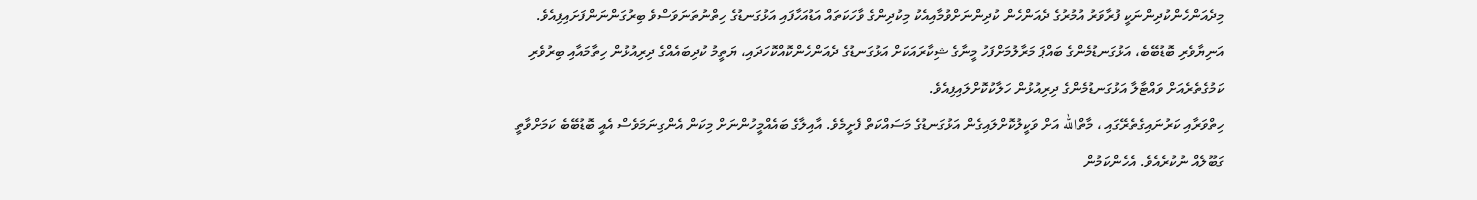މިދެއަންހެންކުދިންނަކީ ފުރާވަރު އުމުރުގެ ދެއަންހެން ކުދިންނަށްވުމާއިއެކު މިކުދިންގެ ވާހަކަތައް އަޑުއަހާފައި އަޅުގަނޑުގެ ހިތްނުތަނަވަސްވެ ބިރުގަންނަންފަށައިފިއެވެ.
އަނިޔާވެރި ބޮޑުބޭބެ، އަޅުގަނޑުމެންގެ ބައްޕަ މަރާލުމަށްފަހު މީނާގެ ޝިކާރައަކަށް އަޅުގަނޑުގެ ދެއަންހެންކޮއްކޮހަދައި، ޔަތީމު ކުދިބައެއްގެ ދިރިއުޅުން ހިތާމައާއި ބިރުވެރި ކަމުގެތެރެއަށް ވައްޓާލާ އަޅުގަނޑުމެންގެ ދިރިއުޅުން ހަލާކުކޮށްލައިފިއެވެ.
ހިތްވަރާއި ކަރުނައިގެތެރޭގައި ، މާތްالله އަށް ވަކީލުކޮށްލައިގެން އަޅުގަނޑުގެ މަސައްކަތް ފެށީމެވެ. އާއިލާގެ ބައެއްމީހުންނަށް މިކަން އެންގިނަމަވެސް އެއީ ބޮޑުބޭބެ ކަމަށްވާތީ ގަބޫލެއް ނުކުރެއެވެ. އެހެންކަމުން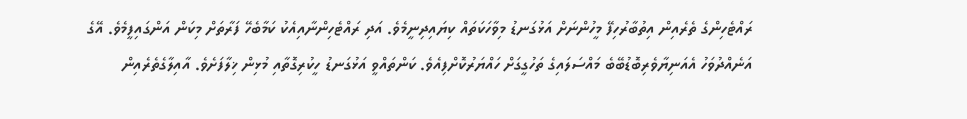ރައްޓެހިންގެ ތެރެއިން އިތުބާރުހިފޭ މީހުންނަށް އަޅުގަނޑު މިވާހަކަތައް ކިޔައިދިނީމެވެ. އަދި ރައްޓެހިންނާއިއެކު ކަމާބެހޭ ފަރާތަށް މިކަން އަންގައިފީމެވެ. އޭގެ އަނެއްދުވަހު އެއަނިޔާވެރިބޮޑުބޭބެ މައްސަލައިގެ ތަހުގީގަށް ހައްޔަރުކޮށްފިއެވެ. ކަންތައްވީ އަޅުގަނޑު ހީކުރިގޮތާއި މުޅިން ޚިލާފަށެވެ. އާއިލާގެތެރެއިން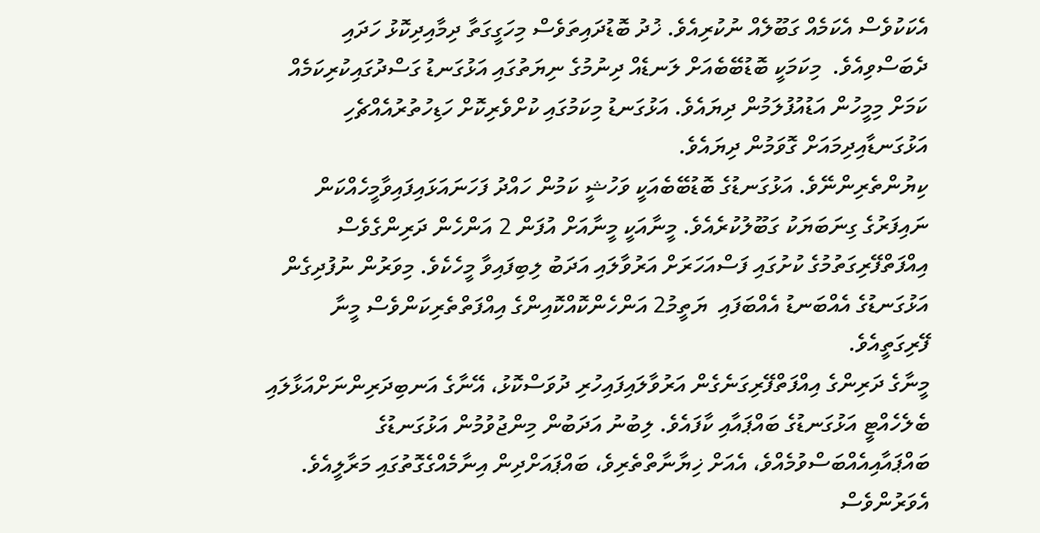އެކަކުވެސް އެކަމެއް ގަބޫލެއް ނުކުރިއެވެ. ޚުދު ބޮޑުދައިތަވެސް މިހަގީގަތާ ދިމާއިދިކޮޅު ހަދައި ދެބަސްވިއެވެ.  މިކަމަކީ ބޮޑުބޭބެއަށް ލަނޑެއް ދިނުމުގެ ނިޔަތުގައި އަޅުގަނޑު ގަސްދުގައިކުރިކަމެއް ކަމަށް މިމީހުން އަޑުއުފުލަމުން ދިޔައެވެ. އަޅުގަނޑު މިކަމުގައި ކުށްވެރިކޮށް ހަޑިހުތުރުއެއްޗެހި އަޅުގަނޑާއިދިމައަށް ގޮވަމުން ދިޔައެވެ.
ކިޔުންތެރިންނޭވެ. އަޅުގަނޑުގެ ބޮޑުބޭބެއަކީ ވަހުޝީ ކަމުން ހައްދު ފަހަނައަޅައިފައިވާމީހެއްކަން ނައިފަރުގެ ގިނަބަޔަކު ގަބޫލުކުރެއެވެ. މީނާއަކީ މީނާއަށް އުފަން 2 އަންހެން ދަރިންގެވެސް އިއްފަތްފޭރިގަތުމުގެ ކުށުގައި ފަސްއަހަރަށް އަރުވާލައި އަދަބު ލިބިފައިވާ މީހެކެވެ. މިވަރުން ނުފުދިގެން އަޅުގަނޑުގެ އެއްބަނޑު އެއްބަފައި  ޔަތީމު2 އަންހެންކޮއްކޮއިންގެ އިއްފަތްތެރިކަންވެސް މީނާ ފޭރިގަތީއެވެ.
މީނާގެ ދަރިންގެ އިއްފަތްފޭރިގަނެގެން އަރުވާލައިފައިހުރި ދުވަސްކޮޅު، އޭނާގެ އަނބިދަރިންނަށްއަޅާލައި ބެލެހެއްޓީ އަޅުގަނޑުގެ ބައްޕައާއި ކާފައެވެ. ލިބުނު އަދަބުން މިންޖުވުމުން އަޅުގަނޑުގެ ބައްޕައާއިއެއްބަސްވުމެއްވެ، އެއަށް ޚިޔާނާތްތެރިވެ، ބައްޕައަށްދިން އިނާމެއްގެގޮތުގައި މަރާލީއެވެ. އެވަރުންވެސް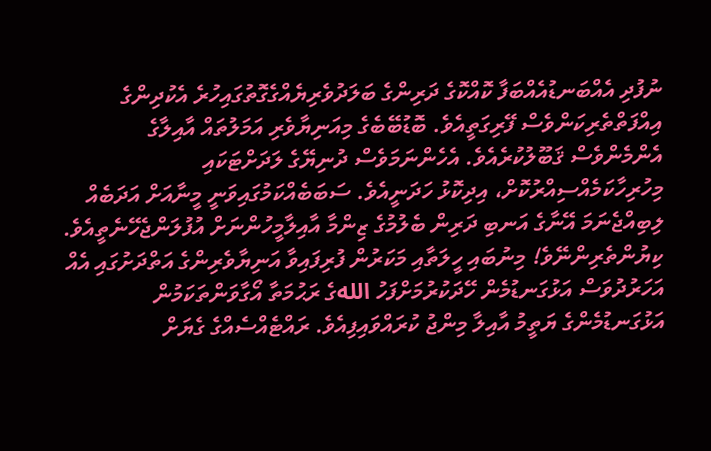ނުފުދި އެއްބަނޑުއެއްބަފާ ކޮއްކޮގެ ދަރިންގެ ބަލަދުވެރިޔެއްގެގޮތުގައިހުރެ އެކުދިންގެ އިއްފަތްތެރިކަންވެސް ފޭރިގަތީއެވެ. ބޮޑުބޭބެގެ މިއަނިޔާވެރި އަމަލުތައް އާއިލާގެ އެންމެންވެސް ޤަބޫލުކުރެއެވެ. އެހެންނަމަވެސް ދުނިޔޭގެ ލަދަށްޓަކައި މިހުރިހާކަމެއްސިއްރުކޮށް، އިދިކޮޅު ހަދަނީއެވެ. ސަބަބެއްކަމުގައިވަނީ މީނާއަށް އަދަބެއް ލިބިއްޖެނަމަ އޭނާގެ އަނބި ދަރިން ބެލުމުގެ ޒިންމާ އާއިލާމީހުންނަށް އުފުލަންޖެހޭނެތީއެވެ.
ކިޔުންތެރިންނޭވެ! މިނުބައި ހީލަތާއި މަކަރުން ފުރިފައިވާ އަނިޔާވެރިންގެ އަތްދަށުގައި އެއް އަހަރުދުވަސް އަޅުގަނޑުމެން ހޭދަކުރުމަށްފަހު اللهގެ ރަޙުމަތާ އޯގާވަންތަކަމުން އަޅުގަނޑުމެންގެ ޔަތީމު އާއިލާ މިންޖު ކުރައްވައިފިއެވެ. ރައްޓެއްސެއްގެ ގެޔަށް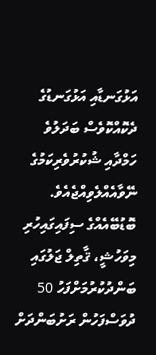އަޅުގަނޑާއި އަޅުގަނޑުގެ ދެކޮއްކޮވެސް ބަދަލުވެ ހަމްދާއި ޝުކުރުވެރިކަމުގެ ނޭވާއެއްލެވިއްޖެއެވެ.
ބޮޑުބޭއެއްގެ ސިފައިގައިހުރި މިވަހުޝީ، ޤާތިލް ޖަލުގައި ބަންދުކުރުމަށްފަހު 50 ދުވަސްފަހުން ރަށުބަންދަށް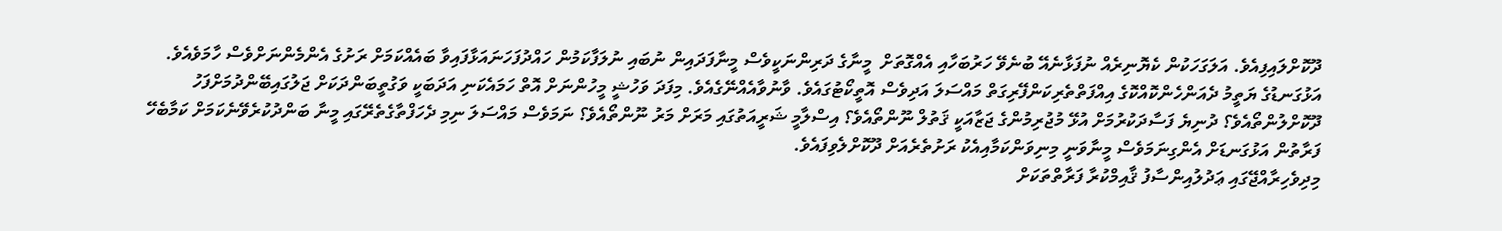ދޫކޮށްލައިފިއެވެ. އަލަގަހަކުން ކެޔޮނިރެއް ނުފަޅާނެއޭ ބުނެވޭ ހަރުބަހާއި އެއްގޮތަށް  މީނާގެ ދަރިންނަކީވެސް މީނާފަދައިން ނުބައި ނުލަފާކަމުން ހައްދުފަހަނައަޅާފައިވާ ބައެއްކަމަށް ރަށުގެ އެންމެންނަށްވެސް ހާމަވެއެވެ.
އަޅުގަނޑުގެ ޔަތީމު ދެއަންހެންކޮއްކޮގެ އިއްފަތްތެރިކަންފޭރިގަތް މައްސަލަ އަދިވެސް އޮތީކޯޓުގައެވެ. ވާނުވާއެއްނޭގެއެވެ. މިފަދަ ވަހުޝީ މީހުންނަށް އޮތް ހަމައެކަނި އަދަބަކީ ވަގުތީބަންދަކަށް ޖަލުގައިބޭންދުމަށްފަހު ދޫކޮށްލުންތޯއެވެ؟ ދުނިޔެ ފަސާދަކުރުމަށް އުޅޭ މުޖުރިމުންގެ ޖަޒާއަކީ ޤަތުލް ނޫންތޯއެވެ؟ އިސްލާމީ ޝަރީއަތުގައި މަރަށް މަރު ނޫންތޯއެވެ؟ ނަމަވެސް މައްސަލަ ނިމި ދެހަފްތާގެތެރޭގައި މީނާ ބަންދުކުރެވޭނެކަމަށް ކަމާބެހޭ ފަރާތުން އަޅުގަނޑަށް އެންގިނަމަވެސް މީނާވަނީ މިނިވަންކަމާއިއެކު ރަށުތެރެއަށް ދޫކޮށްލެވިފައެވެ.
މިދިވެހިރާއްޖޭގައި ޢަދުލުއިންސާފު ޤާއިމްކުރާ ފަރާތްތަކަށް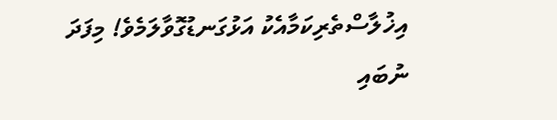އިޚުލާސްތެރިކަމާއެކު އަޅުގަނޑުގޮވާލަމެވެ! މިފަދަ ނުބައި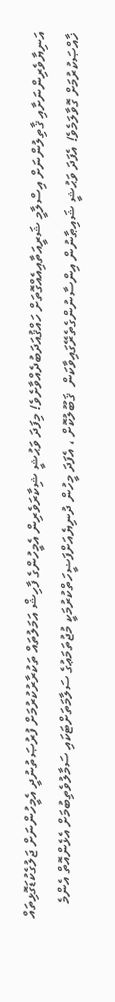އަނިޔާވެރިންނަށާއި ޤާތިލުންނަށް އިސްލާމީ ޝަރީއަތާއިއެއްގޮތަށް ހައްޤުއަދަބުދެއްވާށެވެ! މިފަދަ ވަޙުޝީ ޝިކާރަވެރިން އެމީހުންގެ ފާހިޝް އަމަލުތައް ތަކުރާރުކުރުމަށް ފުރުޞަތުނުދީ އެމީހުންނަށް ޖަލުގެކުޑަގޮޅިތައް ޚާއްޞަކުރުމަށް ގޮވާލަމެވެ! އެފަދަ ވަޙުޝީ ޝައިޠާނުން އިންސާނުންގެތެރޭގައިވާކަން  ޤަބޫލުކޮށް ، އެފަދަ މީހުން ދުނިޔެއަށްފަޟީހަތްކުރުމަކީ މުޖުތަމަޢުގެ ސަލާމަތަށްޓަކައި ސަމާލުވެތިބުމަށް އެޅެންއޮތް އެންމެ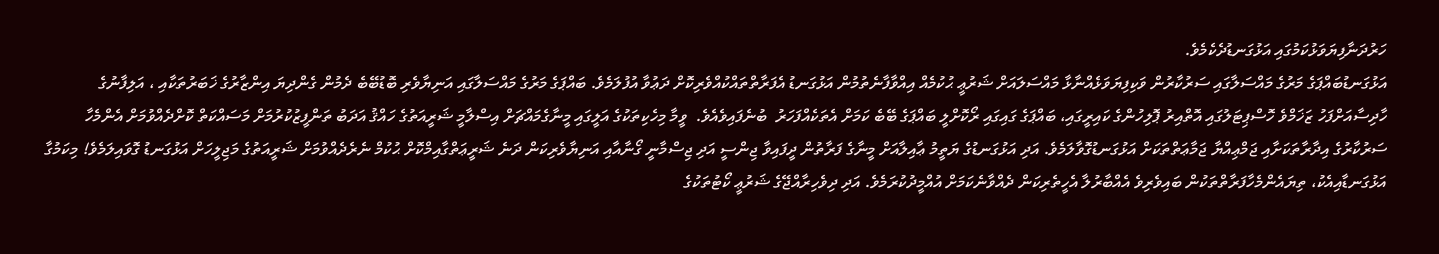ހަރުދަނާފިޔަވަޅުކަމުގައި އަޅުގަނޑުދެކެމެވެ.
އަޅުގަނޑުބައްޕަގެ މަރުގެ މައްސަލާގައި ސަރުކާރުން ވަކިފިޔަވަޅެއްނާޅާ މައްސަލައަށް ޝަރުޢީ ޙުކުމެއް އިއްވާފާނެތުމުން އަޅުގަނޑު އެފަރާތްތައްކުއްވެރިކޮށް ދަޢުވާ އުފުލަމެވެ. ބައްޕަގެ މަރުގެ މައްސަލާގައި އަނިޔާވެރި ބޮޑުބޭބެ ދެމުން ގެންދިޔަ އިންޒާރުގެ ޚަބަރުތަކާއި ، އަލިފާނުގެ ހާދިސާއަށްފަހު ޒަޚަމްވެ ހޮސްޕިޓަލުގައި އޮތްއިރު ޕޮލިހުންގެ ކައިރީގައި، ބައްޕަގެ ގައިގައި ރޯކޮށްލީ ބައްޕަގެ ބޭބެ ކަމަށް އެތަކެއްފަހަރު  ބުނެފައިވެއެވެ.  ވީމާ މިހެކިތަކުގެ އަލީގައި މީނާގެމައްޗަށް އިސްލާމީ ޝަރީއަތުގެ ހައްޤު އަދަބު ތަންފީޒުކުރުމަށް މަސައްކަތް ކޮށްދެއްވުމަށް އެންމެހާ ސަރުކާރުގެ އިދާރާތަކަށާއި ޖަމްޢިއްޔާ ޖަމާޢަތްތަކަށް އަޅުގަނޑުގޮވާލަމެވެ. އަދި އަޅުގަނޑުގެ ޔަތީމު ޢާއިލާއަށް މީނާގެ ފަރާތުން ދީފައިވާ ޖިންސީ އަދި ޖިސްމާނީ ގޯނާއާއި އަނިޔާވެރިކަން ދަނެ ޝަރީޢަތްގާއިމްކޮށް ޙުކުމް ނެރެދެއްވުމަށް ޝަރީއަތުގެ މަޖިލީހަށް އަޅުގަނޑު ގޮވައިލަމެވެ! މިކަމުގާ އަޅުގަނޑާއިއެކު، ތިޔައެންމެހާފަރާތްތަކުން ބައިވެރިވެ އެއްބާރުލާ އެހީތެރިކަން ދެއްވާނެކަމަށް އުއްމީދުކުރަމެވެ. އަދި ދިވެހިރާއްޖޭގެ ޝަރުޢީ ކޯޓުތަކުގެ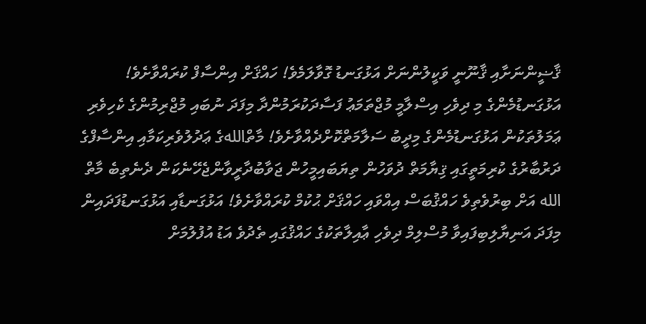ޤާޟީންނަށާއި ޤާނޫނީ ވަކީލުންނަށް އަޅުގަނޑު ގޮވާލަމެވެ! ހައްޤަށް އިންސާފް ކުރައްވާށެވެ! އަޅުގަނޑުމެންގެ މި ދިވެހި އިސްލާމީ މުޖްތަމަޢު ފަސާދަކުރަމުންދާ މިފަދަ ނުބައި މުޖްރިމުންގެ ކެހިވެރި ޢަމަލުތަކުން އަޅުގަނޑުމެންގެ މިދީބު ސަލާމަތްކޮށްދެއްވާށެވެ! މާތްاللهގެ ޢަދުލުވެރިކަމާއި އިންސާފްގެ ދަރުބާރުގެ ކުރިމަތީގައި ޤިޔާމަތް ދުވަހުން ތިޔަބައިމީހުން ޖަވާބުދާރީވާންޖެހޭނެކަން ދެނެތިބެ މާތް الله އަށް ބިރުވެތިވެ ހައްޤުބަސް އިއްވައި ހައްޤަށް ޙުކުމް ކުރައްވާށެވެ! އަޅުގަނޑާއި އަޅުގަނޑުފަދައިން މިފަދަ އަނިޔާލިބިފައިވާ މުސްލިމް ދިވެހި ޢާއިލާތަކުގެ ހައްޤުގައި ތެދުވެ އަޑު އުފުލުމަށް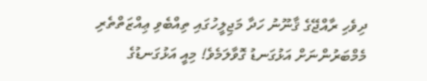ދިވެހި ރާއްޖޭގެ ޤާނޫނު ހަދާ މަޖިލީހުގައި ތިއްބެވި ޢިއްޒަތްތެރި މެމްބަރުންނަށް އަޅުގަނޑު ގޮވާލަމެވެ! މިއީ އަޅުގަނޑުގެ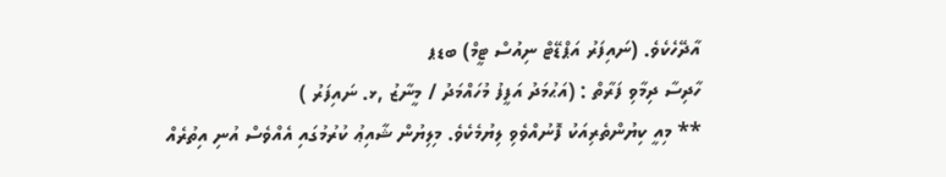އާދޭހެކެވެ. (ނައިފަރު އަޕްޑޭޓް ނިއުސް ޓީމް) ބޑޕ
ހާދިސާ ދިމާވި ފަރާތް : (އަޙުމަދު އަފީފު މުހައްމަދު / މީނާޒު ,ޅ. ނައިފަރު )
** މިއީ ކިޔުންތެރިއަކު ފޮނުއްވެވި ލިޔުމެކެވެ. މިލިޔުން ޝާއިޢު ކުރުމުގައި އެއްވެސް އުނި އިތުރެއް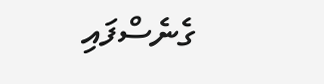ގެނެސްފައި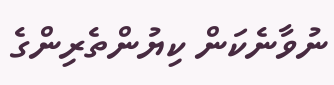ނުވާނެކަން ކިޔުންތެރިންގެ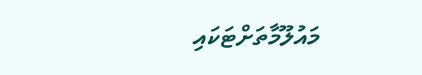މައުލޫމާތަށްޓަކައި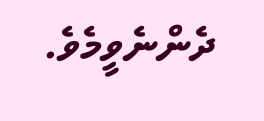ދެންނެވީމެވެ.